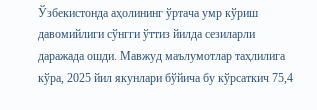Ўзбекистонда аҳолининг ўртача умр кўриш давомийлиги сўнгги ўттиз йилда сезиларли даражада ошди. Мавжуд маълумотлар таҳлилига кўра, 2025 йил якунлари бўйича бу кўрсаткич 75,4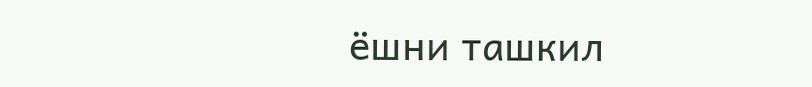ёшни ташкил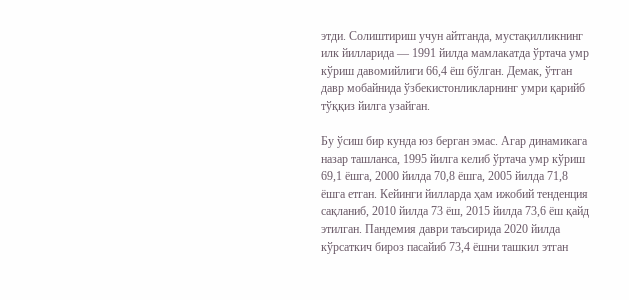этди. Солиштириш учун айтганда, мустақилликнинг илк йилларида — 1991 йилда мамлакатда ўртача умр кўриш давомийлиги 66,4 ёш бўлган. Демак, ўтган давр мобайнида ўзбекистонликларнинг умри қарийб тўққиз йилга узайган.

Бу ўсиш бир кунда юз берган эмас. Агар динамикага назар ташланса, 1995 йилга келиб ўртача умр кўриш 69,1 ёшга, 2000 йилда 70,8 ёшга, 2005 йилда 71,8 ёшга етган. Кейинги йилларда ҳам ижобий тенденция сақланиб, 2010 йилда 73 ёш, 2015 йилда 73,6 ёш қайд этилган. Пандемия даври таъсирида 2020 йилда кўрсаткич бироз пасайиб 73,4 ёшни ташкил этган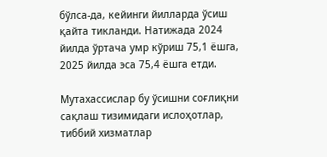бўлса-да, кейинги йилларда ўсиш қайта тикланди. Натижада 2024 йилда ўртача умр кўриш 75,1 ёшга, 2025 йилда эса 75,4 ёшга етди.

Мутахассислар бу ўсишни соғлиқни сақлаш тизимидаги ислоҳотлар, тиббий хизматлар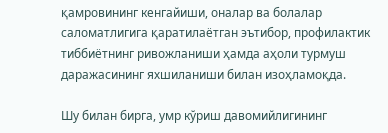қамровининг кенгайиши, оналар ва болалар саломатлигига қаратилаётган эътибор, профилактик тиббиётнинг ривожланиши ҳамда аҳоли турмуш даражасининг яхшиланиши билан изоҳламоқда.

Шу билан бирга, умр кўриш давомийлигининг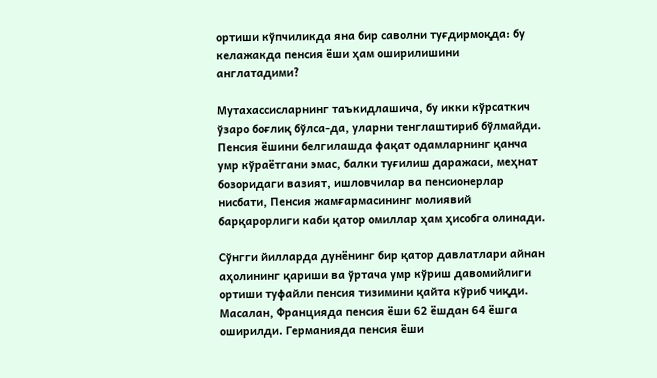ортиши кўпчиликда яна бир саволни туғдирмоқда: бу келажакда пенсия ёши ҳам оширилишини англатадими?

Мутахассисларнинг таъкидлашича, бу икки кўрсаткич ўзаро боғлиқ бўлса-да, уларни тенглаштириб бўлмайди. Пенсия ёшини белгилашда фақат одамларнинг қанча умр кўраётгани эмас, балки туғилиш даражаси, меҳнат бозоридаги вазият, ишловчилар ва пенсионерлар нисбати, Пенсия жамғармасининг молиявий барқарорлиги каби қатор омиллар ҳам ҳисобга олинади.

Сўнгги йилларда дунёнинг бир қатор давлатлари айнан аҳолининг қариши ва ўртача умр кўриш давомийлиги ортиши туфайли пенсия тизимини қайта кўриб чиқди. Масалан, Францияда пенсия ёши 62 ёшдан 64 ёшга оширилди. Германияда пенсия ёши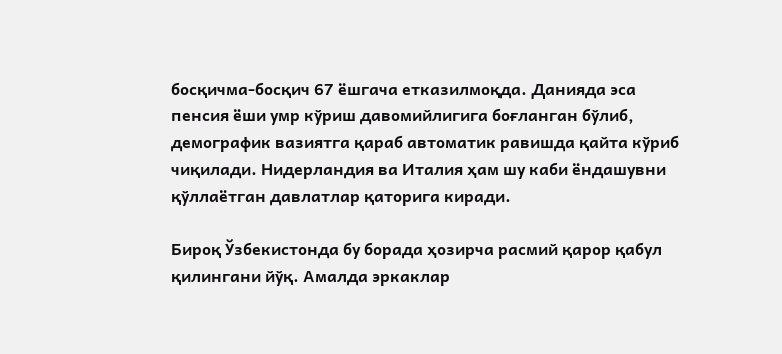босқичма-босқич 67 ёшгача етказилмоқда. Данияда эса пенсия ёши умр кўриш давомийлигига боғланган бўлиб, демографик вазиятга қараб автоматик равишда қайта кўриб чиқилади. Нидерландия ва Италия ҳам шу каби ёндашувни қўллаётган давлатлар қаторига киради.

Бироқ Ўзбекистонда бу борада ҳозирча расмий қарор қабул қилингани йўқ. Амалда эркаклар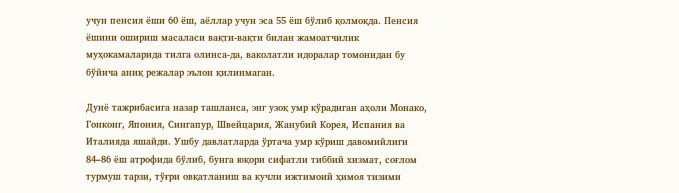учун пенсия ёши 60 ёш, аёллар учун эса 55 ёш бўлиб қолмоқда. Пенсия ёшини ошириш масаласи вақти-вақти билан жамоатчилик муҳокамаларида тилга олинса-да, ваколатли идоралар томонидан бу бўйича аниқ режалар эълон қилинмаган.

Дунё тажрибасига назар ташланса, энг узоқ умр кўрадиган аҳоли Монако, Гонконг, Япония, Сингапур, Швейцария, Жанубий Корея, Испания ва Италияда яшайди. Ушбу давлатларда ўртача умр кўриш давомийлиги 84–86 ёш атрофида бўлиб, бунга юқори сифатли тиббий хизмат, соғлом турмуш тарзи, тўғри овқатланиш ва кучли ижтимоий ҳимоя тизими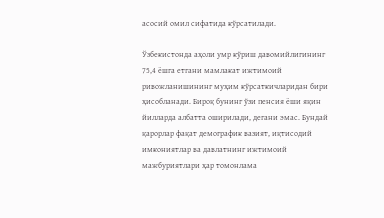асосий омил сифатида кўрсатилади.

Ўзбекистонда аҳоли умр кўриш давомийлигининг 75,4 ёшга етгани мамлакат ижтимоий ривожланишининг муҳим кўрсаткичларидан бири ҳисобланади. Бироқ бунинг ўзи пенсия ёши яқин йилларда албатта оширилади, дегани эмас. Бундай қарорлар фақат демографик вазият, иқтисодий имкониятлар ва давлатнинг ижтимоий мажбуриятлари ҳар томонлама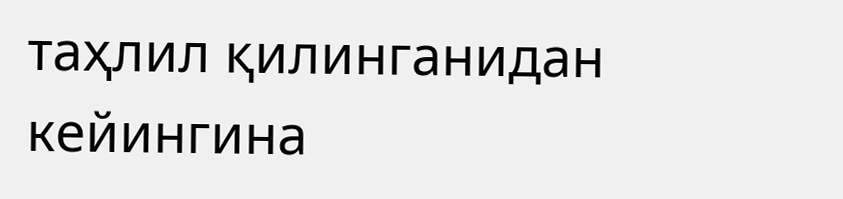таҳлил қилинганидан кейингина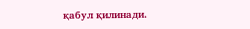қабул қилинади.